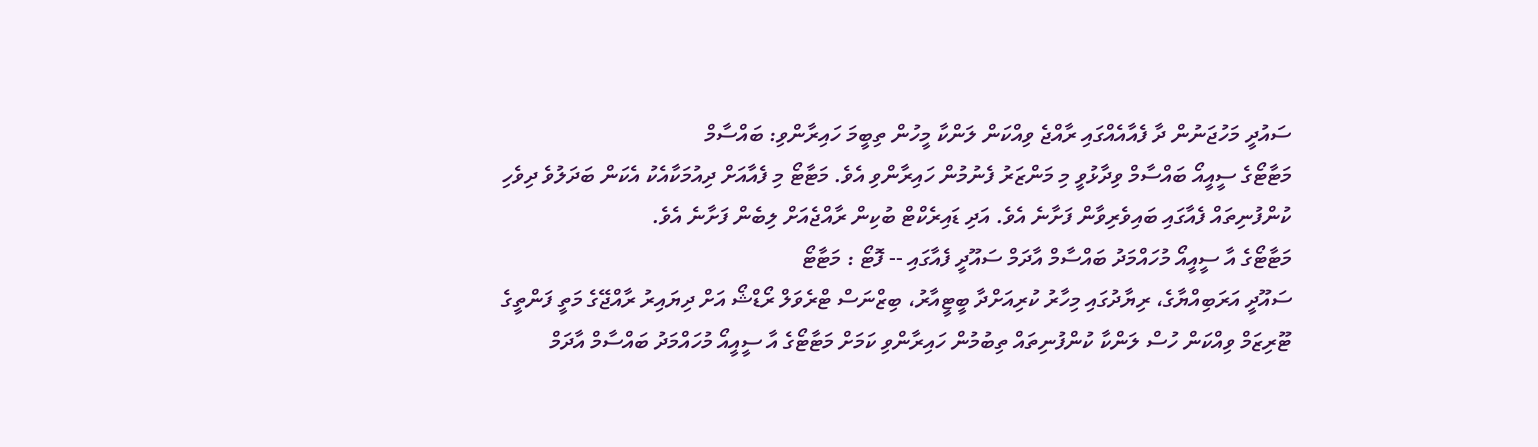ސައުދީ މަހުޖަނުން ދާ ފެއާއެއްގައި ރާއްޖެ ވިއްކަން ލަންކާ މީހުން ތިބީމަ ހައިރާންވި: ބައްސާމް
މަޓާޓޯގެ ސީއީއޯ ބައްސާމް ވިދާޅުވީ މި މަންޒަރު ފެނުމުން ހައިރާންވި އެވެ. މަޓާޓޯ މި ފެއާއަށް ދިއުމަކާއެކު އެކަން ބަދަލުވެ ދިވެހި ކުންފުނިތައް ފެއާގައި ބައިވެރިވާން ފަށާނެ އެވެ. އަދި ޑައިރެކްޓް ބުކިން ރާއްޖެއަށް ލިބެން ފަށާނެ އެވެ.
މަޓާޓޯގެ އާ ސީއީއޯ މުހައްމަދު ބައްސާމް އާދަމް ސައޫދީ ފެއާގައި -- ފޮޓޯ : މަޓާޓޯ
ސައޫދީ އަރަބިއްޔާގެ، ރިޔާދުގައި މިހާރު ކުރިއަށްދާ ބީޓީއާރު، ބިޒްނަސް ޓްރެވަލް ރޯޑްޝޯ އަށް ދިޔައިރު ރާއްޖޭގެ މަތީ ފަންތީގެ ޓޫރިޒަމް ވިއްކަން ހުސް ލަންކާ ކުންފުނިތައް ތިބުމުން ހައިރާންވި ކަމަށް މަޓާޓޯގެ އާ ސީއީއޯ މުހައްމަދު ބައްސާމް އާދަމް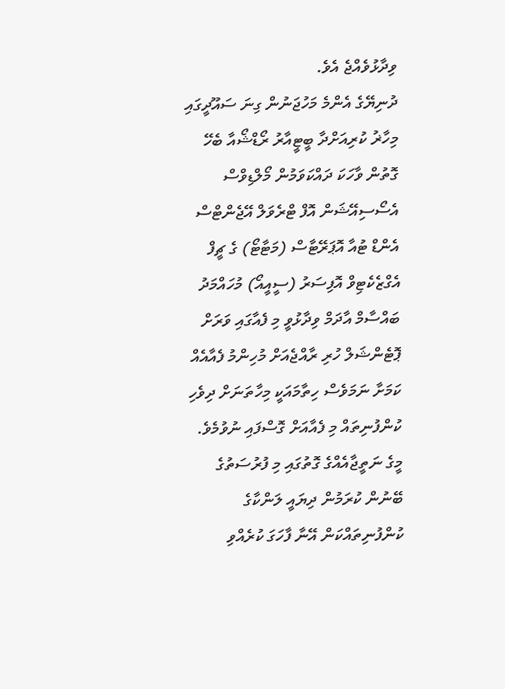ވިދާޅުވެއްޖެ އެވެ.
ދުނިޔޭގެ އެންމެ މަހުޖަނުން ގިނަ ސައޫދީގައި މިހާޜު ކުރިއަށްދާ ބީޓީއާރު ރޯޑްޝޯއާ ބެހޭ ގޮތުން ވާހަކަ ދައްކަވަމުން މޯލްޑިވްސް އެސޯސިއޭޝަން އޮފް ޓްރެވަލް އޭޖެންޓްސް އެންޑް ޓުއާ އޮޕަރޭޓާސް (މަޓާޓޯ) ގެ ޗީފް އެގްޒެކެޓިވް އޮފިސަރު (ސީއީއޯ) މުހައްމަދު ބައްސާމް އާދަމް ވިދާޅުވީ މި ފެއާގައި ވަރަށް ޕޮޓެންޝަލް ހުރި ރާއްޖެއަށް މުހިންމު ފެއާއެއް ކަމަށާ ނަމަވެސް ހިތާމައަކީ މިހާތަނަށް ދިވެހި ކުންފުނިތައް މި ފެއާއަށް ގޮސްފައި ނުވުމެވެ. މީގެ ނަތީޖާއެއްގެ ގޮތުގައި މި ފުރުސަތުގެ ބޭނުން ކުރަމުން ދިޔައީ ލަންކާގެ ކުންފުނިތައްކަން އޭނާ ފާހަގަ ކުރެއްވި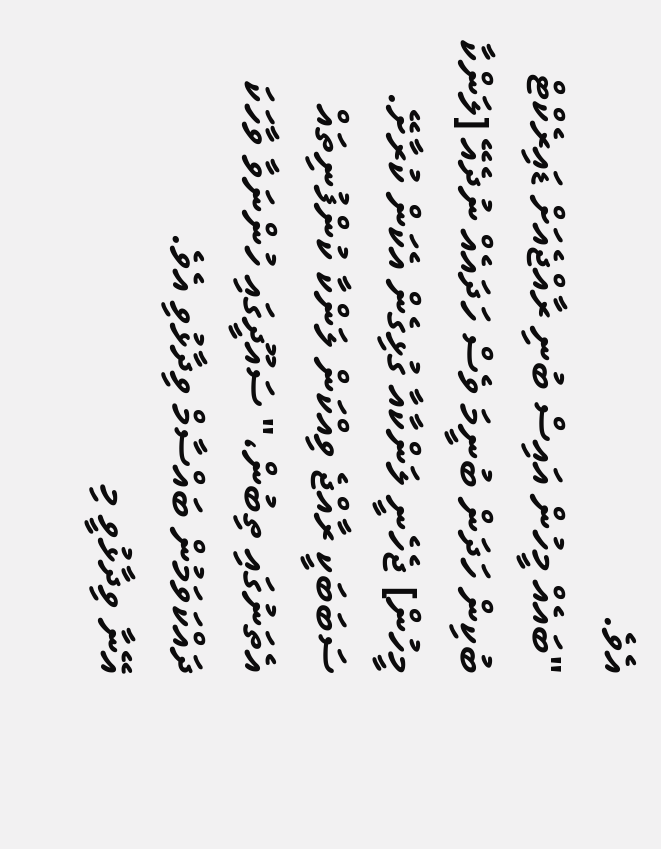އެވެ.
"ބައެއް މީހުން އައިސް ބުނި ރާއްޖެއަށް ޑައިރެކްޓް ބުކިން ހަދަން ބުނީމަ ވެސް ހަދައެއް ނުދެއޭ [ލަންކާ މީހުން] ޖެހެނީ ލަންކާއާ ގުޅިގެން އެކަން ކުރާށޭ. ސަބަބަކީ ރާއްޖެ ވިއްކަން ލަންކާ ކުންފުނިތައް އެތަނުގައި ތިބުން،" ސައޫދީގައި ހުންނަވާ ވާހަކަ ދައްކަވަމުން ބައްސާމް ވިދާޅުވި އެވެ.
އޭނާ ވިދާޅުވީ މި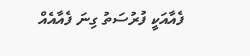ފެއާއަކީ ފުރުސަތު ގިނަ ފެއާއެއް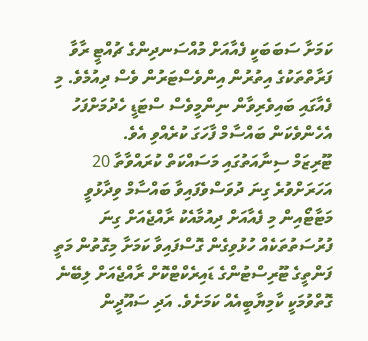ކަމަށާ ސަބަބަކީ ފެއާއަށް މުއްސަނދިންގެ ޗުއްޓީ ރާވާ ފަރާތްތަކުގެ އިތުރުން އިންވެސްޓަރުން ވެސް ދިއުމެވެ. މި ފެއާގައި ބައިވެރިވާން ނިންމީވެސް ސްޓަޑީ ހެދުމަށްފަހު އެހެންވެކަން ބައްސާމް ފާހަގަ ކުރެއްވި އެވެ.
ޓޫރިޒަމް ސިނާއަތުގައި މަސައްކަތް ކުރައްވާތާ 20 އަހަރަށްވުރެ ގިނަ ދުވަސްވެފައިވާ ބައްސާމް ވިދާޅުވީ މަޓާޓޯއިން މި ފެއާއަށް ދިއުމާއެކު ރާއްޖެއަށް ގިނަ ފުރުސަތުތަކެއް ހުޅުވިގެން ގޮސްފައިވާ ކަމަށާ މިގޮތުން މަތީ ފަންތީގެ ޓޫރިސްޓުންގެ ޑައިރެކްޓްކޮށް ރާއްޖެއަށް ލިބޭނެ ގޮތްވުމަކީ ކާމިޔާބީއެއް ކަމަށެވެ. އަދި ސައޫދީން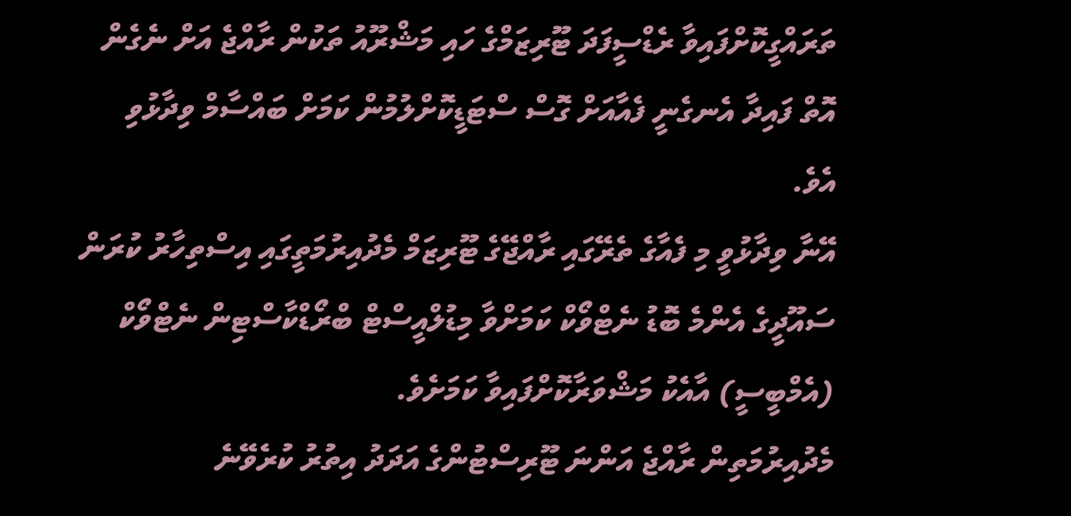ތަރައްގީކޮށްފައިވާ ރެޑްސީފަދަ ޓޫރިޒަމްގެ ހައި މަޝްރޫއު ތަކުން ރާއްޖެ އަށް ނެގެން އޮތް ފައިދާ އެނގެނީ ފެއާއަށް ގޮސް ސްޓަޑީކޮށްލުމުން ކަމަށް ބައްސާމް ވިދާޅުވި އެވެ.
އޭނާ ވިދާޅުވީ މި ފެއާގެ ތެރޭގައި ރާއްޖޭގެ ޓޫރިޒަމް މެދުއިރުމަތީގައި އިސްތިހާރު ކުރަން ސައޫދީގެ އެންމެ ބޮޑު ނެޓްވޯކް ކަމަށްވާ މިޑުލްއީސްޓް ބްރޯޑްކާސްޓިން ނެޓްވޯކް (އެމްބީސީ) އާއެކު މަޝްވަރާކޮށްފައިވާ ކަމަށެވެ.
މެދުއިރުމަތިން ރާއްޖެ އަންނަ ޓޫރިސްޓުންގެ އަދަދު އިތުރު ކުރެވޭނެ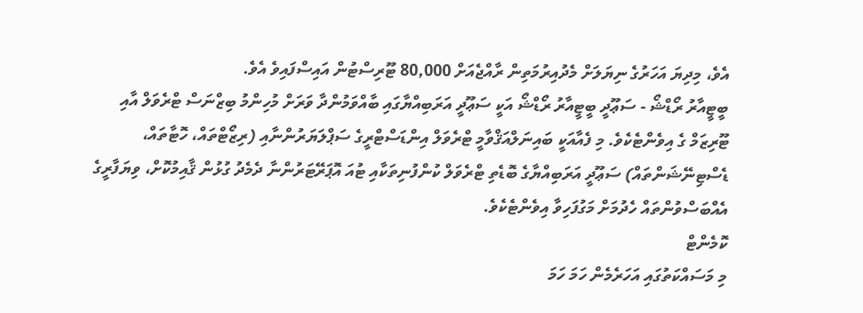އެވެ، މިދިޔަ އަހަރުގެ ނިޔަލަށް މެދުއިރުމަތިން ރާއްޖެއަށް 80,000 ޓޫރިސްޓުން އައިސްފައިވެ އެވެ.
ބީޓީއާރު ރޯޑްޝޯ - ސަޢޫދީ ބީޓީއާރު ރޯޑްޝޯ އަކީ ސަޢޫދީ އަރަބިއްޔާގައި ބާއްވަމުންދާ ވަރަށް މުހިންމު ބިޒްނަސް ޓްރެވަލް އާއި ޓޫރިޒަމް ގެ އިވެންޓެކެވެ. މި ފެއާއަކީ ބައިނަލްއަޤްވާމީ ޓްރެވަލް އިންޑަސްޓްރީގެ ސަޕްލަޔަރުންނާއި (ރިޒޯޓްތައް، ހޮޓާތައް، ޑެސްޓިނޭޝަންތައް) ސަޢޫދީ އަރަބިއްޔާގެ ބޮޑެތި ޓްރެވަލް ކުންފުނިތަކާއި ޓުއަ އޮޕަރޭޓަރުންނާ ދެމެދު ގުޅުން ޤާއިމުކޮށް، ވިޔަފާރީގެ އެއްބަސްވުންތައް ހެދުމަށް މަގުފަހިވާ އިވެންޓެކެވެ.
ކޮމެންޓް
މި މަސައްކަތުގައި އަހަރެމެން ހަމަ ހަމަ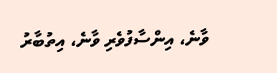ވާނެ، އިންސާފުވެރި ވާނެ، އިތުބާރު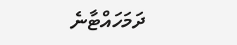ދަމަހައްޓާނެ